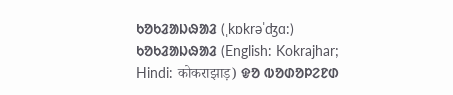ᱠᱚᱠᱲᱟᱡᱷᱟᱲ (ˌkɒkrəˈʤɑ:) ᱠᱚᱠᱲᱟᱡᱷᱟᱲ (English: Kokrajhar; Hindi: कोकराझाड़) ᱫᱚ ᱵᱚᱰᱚᱞᱮᱱᱰ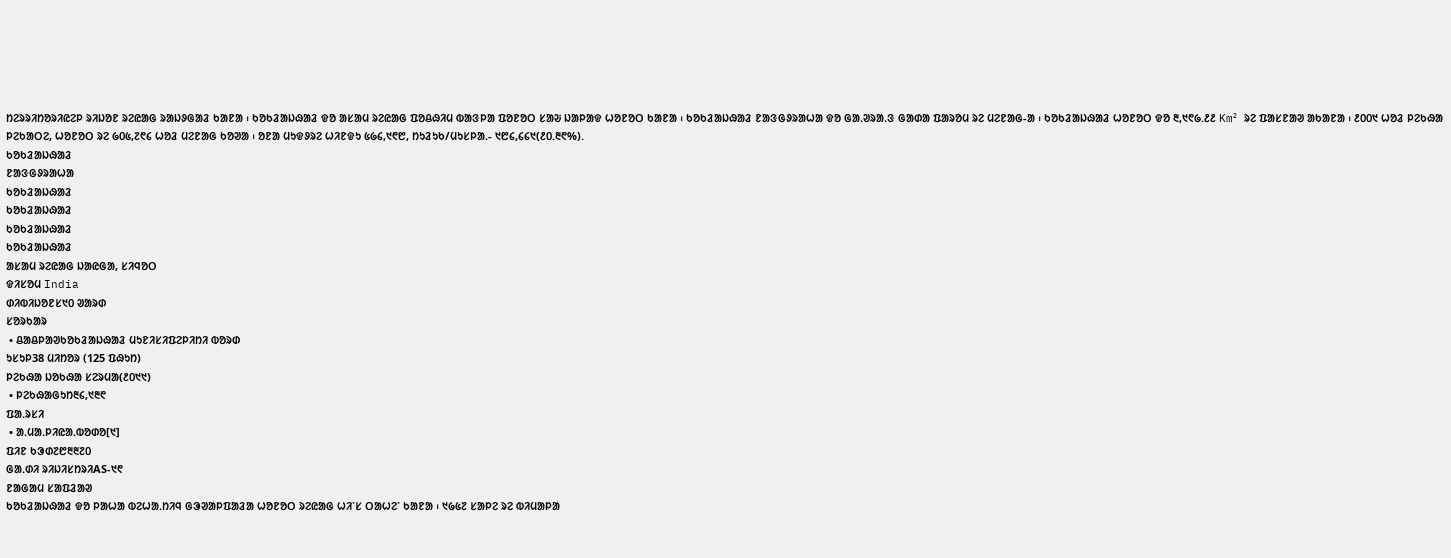ᱴᱮᱨᱨᱤᱴᱚᱨᱤᱭᱮᱞ ᱨᱤᱡᱚᱱ ᱨᱮᱭᱟᱜ ᱨᱟᱡᱽᱜᱟᱲ ᱠᱟᱱᱟ ᱾ ᱠᱚᱠᱲᱟᱡᱷᱟᱲ ᱫᱚ ᱟᱥᱟᱢ ᱨᱮᱭᱟᱜ ᱯᱚᱪᱷᱤᱢ ᱵᱟᱝᱞᱟ ᱯᱚᱱᱚᱛ ᱥᱟᱶ ᱡᱟᱞᱟᱫ ᱦᱚᱱᱚᱛ ᱠᱟᱱᱟ ᱾ ᱠᱚᱠᱲᱟᱡᱷᱟᱲ ᱱᱟᱝᱜᱽᱨᱟᱦᱟ ᱫᱚ ᱜᱟᱹᱣᱨᱟᱹᱝ ᱜᱟᱰᱟ ᱯᱟᱨᱚᱢ ᱨᱮ ᱢᱮᱱᱟᱜ-ᱟ ᱾ ᱠᱚᱠᱲᱟᱡᱷᱟᱲ ᱦᱚᱱᱚᱛ ᱫᱚ ᱓,᱑᱖᱙.᱒᱒ Km² ᱨᱮ ᱯᱟᱥᱱᱟᱣ ᱟᱠᱟᱱᱟ ᱾ ᱒᱐᱐᱑ ᱦᱚᱲ ᱞᱮᱠᱷᱟ ᱞᱮᱠᱟᱛᱮ, ᱦᱚᱱᱚᱛ ᱨᱮ ᱙᱐᱕,᱗᱖᱔ ᱦᱚᱲ ᱢᱮᱱᱟᱜ ᱠᱚᱣᱟ ᱾ ᱚᱱᱟ ᱢᱩᱫᱽᱨᱮ ᱦᱤᱱᱫᱩ ᱕᱙᱔,᱑᱖᱘, ᱴᱩᱲᱩᱠ/ᱢᱩᱥᱞᱟᱹ- ᱑᱘᱔,᱔᱔᱑(᱒᱐.᱓᱖%).
ᱠᱚᱠᱲᱟᱡᱷᱟᱲ
ᱱᱟᱝᱜᱽᱨᱟᱦᱟ
ᱠᱚᱠᱲᱟᱡᱷᱟᱲ
ᱠᱚᱠᱲᱟᱡᱷᱟᱲ
ᱠᱚᱠᱲᱟᱡᱷᱟᱲ
ᱠᱚᱠᱲᱟᱡᱷᱟᱲ
ᱟᱥᱟᱢ ᱨᱮᱭᱟᱜ ᱡᱟᱭᱜᱟ, ᱥᱤᱧᱚᱛ
ᱫᱤᱥᱚᱢ India
ᱰᱤᱵᱤᱡᱚᱱᱥ᱑᱐ ᱣᱟᱨᱰ
ᱥᱚᱨᱠᱟᱨ
 • ᱪᱟᱪᱞᱟᱣᱠᱚᱠᱲᱟᱡᱷᱟᱲ ᱢᱩᱱᱤᱥᱤᱯᱮᱞᱤᱴᱤ ᱵᱚᱨᱰ
ᱩᱥᱩᱞ38 ᱢᱤᱴᱚᱨ (125 ᱯᱷᱩᱴ)
ᱞᱮᱠᱷᱟ ᱡᱚᱠᱷᱟ ᱥᱮᱨᱢᱟ(᱒᱐᱑᱑)
 • ᱞᱮᱠᱷᱟᱜᱩᱴ᱓᱔,᱑᱓᱖
ᱯᱟᱹᱨᱥᱤ
 • ᱟᱹᱢᱟᱹᱞᱤᱭᱟᱹᱵᱚᱰᱚ[᱑]
ᱯᱤᱱ ᱠᱳᱰ᱗᱘᱓᱓᱗᱐
ᱜᱟᱹᱰᱤ ᱨᱤᱡᱤᱥᱴᱨᱤAS-᱑᱖
ᱱᱟᱜᱟᱢ ᱥᱟᱯᱲᱟᱣ
ᱠᱚᱠᱲᱟᱡᱷᱟᱲ ᱫᱚ ᱞᱟᱦᱟ ᱵᱮᱦᱟᱹᱴᱤᱧ ᱜᱳᱣᱟᱞᱯᱟᱲᱟ ᱦᱚᱱᱚᱛ ᱨᱮᱭᱟᱜ ᱦᱤᱸᱥ ᱛᱟᱦᱮᱸ ᱠᱟᱱᱟ ᱾ ᱑᱙᱕᱗ ᱥᱟᱞᱮ ᱨᱮ ᱵᱤᱢᱟᱞᱟ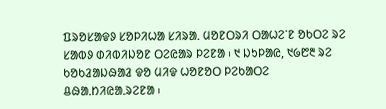ᱯᱨᱚᱥᱟᱫᱽ ᱥᱚᱞᱤᱦᱟ ᱥᱤᱨᱟᱹ ᱢᱚᱱᱛᱨᱤ ᱛᱟᱦᱮᱸᱱ ᱚᱠᱛᱮ ᱨᱮ ᱥᱟᱵᱽ ᱰᱤᱵᱤᱡᱚᱱ ᱛᱮᱭᱟᱨ ᱞᱮᱱᱟ ᱾ ᱑ ᱡᱩᱞᱟᱭ, ᱑᱙᱘᱓ ᱨᱮ ᱠᱚᱠᱲᱟᱡᱷᱟᱲ ᱫᱚ ᱢᱤᱫ ᱦᱚᱱᱚᱛ ᱞᱮᱠᱟᱛᱮ ᱪᱷᱟᱹᱴᱤᱭᱟᱹᱨᱮᱱᱟ ᱾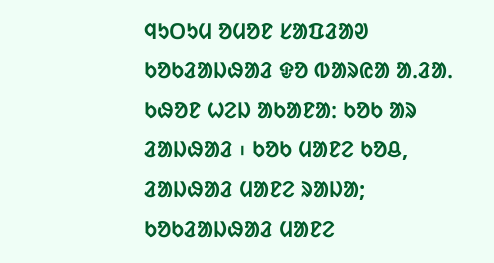ᱧᱩᱛᱩᱢ ᱚᱢᱚᱱ ᱥᱟᱯᱲᱟᱣ
ᱠᱚᱠᱲᱟᱡᱷᱟᱲ ᱫᱚ ᱵᱟᱨᱭᱟ ᱟᱹᱲᱟᱹ ᱠᱷᱚᱱ ᱦᱮᱡ ᱟᱠᱟᱱᱟᱺ ᱠᱚᱠ ᱟᱨ ᱲᱟᱡᱷᱟᱲ ᱾ ᱠᱚᱠ ᱢᱟᱱᱮ ᱠᱚᱪ, ᱲᱟᱡᱷᱟᱲ ᱢᱟᱱᱮ ᱨᱟᱡᱟ; ᱠᱚᱠᱲᱟᱡᱷᱟᱲ ᱢᱟᱱᱮ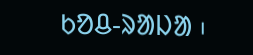ᱠᱚᱪ-ᱨᱟᱡᱟ ᱾